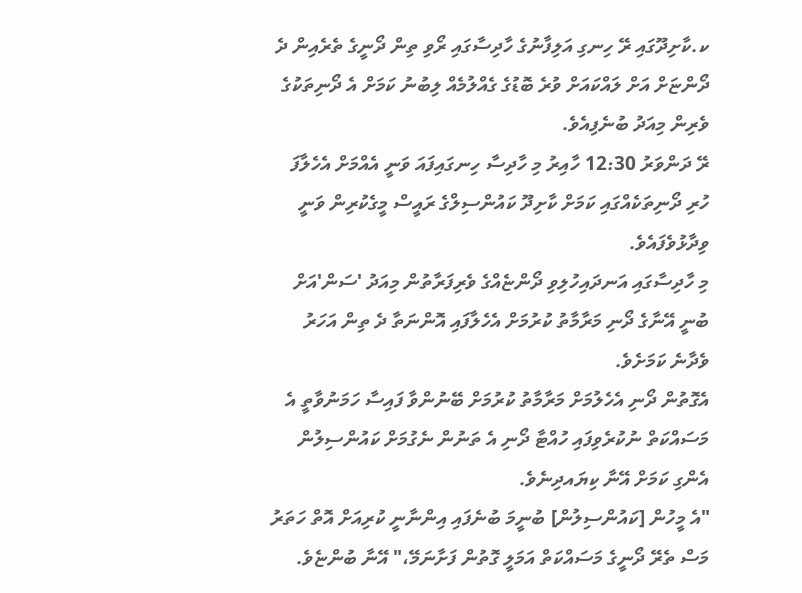ކ.ކާށިދޫގައި ރޭ ހިނގި އަލިފާނުގެ ހާދިސާގައި ރޯވި ތިން ދޯނީގެ ތެރެއިން ދެ ދޯންޏަށް އަށް ލައްކައަށް ވުރެ ބޮޑުގެ ގެއްލުމެއް ލިބުނު ކަމަށް އެ ދޯނިތަކުގެ ވެރިން މިއަދު ބުނެފިއެވެ.
ރޭ ދަންވަރު 12:30 ހާއިރު މި ހާދިސާ ހިނގައިފައަ ވަނީ އެއްމަށް އެހެލާފަ ހުރި ދޯނިތަކެއްގައި ކަމަށް ކާށިދޫ ކައުންސިލްގެ ރައީސް މީގެކުރިން ވަނީ ވިދާޅުވެފައެވެ.
މި ހާދިސާގައި އަނދައިހުލިވި ދޯންޏެއްގެ ވެރިފަރާތުން މިއަދު 'ސަން'އަށް ބުނީ އޭނާގެ ދޯނި މަރާމާތު ކުރުމަށް އެހެލާފައި އޮންނަތާ ދެ ތިން އަހަރު ވެދާނެ ކަމަށެވެ.
އެގޮތުން ދޯނި އެހެލުމަށް މަރާމާތު ކުރުމަށް ބޭނުންވާ ފައިސާ ހަމަނުވާތީ އެ މަސައްކަތް ނުކުރެވިފައި ހުއްޓާ ދޯނި އެ ތަނުން ނެގުމަށް ކައުންސިލުން އެންގި ކަމަށް އޭނާ ކިޔައދިނެވެ.
"އެ މީހުން [ކައުންސިލުން] ބުނީމަ ބުނެފައި އިންނާނީ ކުރިއަށް އޮތް ހަތަރު މަސް ތެރޭ ދޯނީގެ މަސައްކަތް އަމަލީ ގޮތުން ފަށާނަމޭ،" އޭނާ ބުންޏެވެ.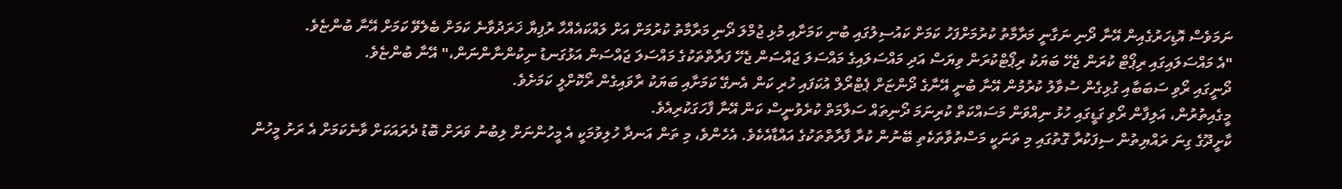ނަމަވެސް އޮޑިހަރުގެއިން އޭނާ ދޯނި ނަގާނީ މަރާމާތު ކުރުމަށްފަހު ކަމަށް ކައުސިލުގައި ބުނި ކަމަށާއި މުޅި ޖުމްލަ ދޯނި މަރާމާތު ކުރުމަށް އަށް ލައްކައެއްހާ ރުފިޔާ ޚަރަދުވާނެ ކަމަށް ބެލެވޭ ކަމަށް އޭނާ ބުންޏެވެ.
"އެ މައްސަލައިގައި ރިޕޯޓް ކުރަން ޖެހޭ ބަޔަކު ރިޕޯޓްކުރަން ވިޔަސް އަދި މައްސަލައިގެ މައްސަލަ ޖައްސަން ޖެހޭ ފަރާތްތަކުގެ މައްސަލަ ޖައްސަން އަޅުގަނޑު ނިކުންނާންނަން،" އޭނާ ބުންޏެވެ.
ދޯނީގައި ރޯވި ސަބަބާއި ގުޅިގެން ސުވާލު ކުރުމުން އޭނާ ބުނީ އޭނާގެ ދޯންޏަށް ޕެޓްރޯލް އުކަފައި ހުރި ކަން އެނގޭ ކަމަށާއި ބަޔަކު ރާވައިގެން ރޯކޮށްލީ ކަމަށެވެ.
މީގެއިތުރުން، އަލިފާން ރޯވި ގަޑީގައި ހުޅު ނިއްވަން މަސައްކަތް ކުރިނަމަ ދޯނިތައް ސަލާމަތް ކުރެވުނީސް ކަން އޭނާ ފާހަގަކުރިއެވެ.
ކާށީދޫގެ ގިނަ ރައްޔިތުން ސިފަކުރާ ގޮތުގައި މި ތަނަކީ މަސްތުވާތަކެތި ބޭނުން ކުރާ ފާރާތްތަކުގެ އައްޑާއެކެވެ. އެހެންވެ، މި ތަން އަނދާ ހުލިވުމަކީ އެ މީހުންނަށް ލިބުނު ވަރަށް ބޮޑު ދެރައަކަށް ވާނެކަމަށް އެ ރަށު މީހުން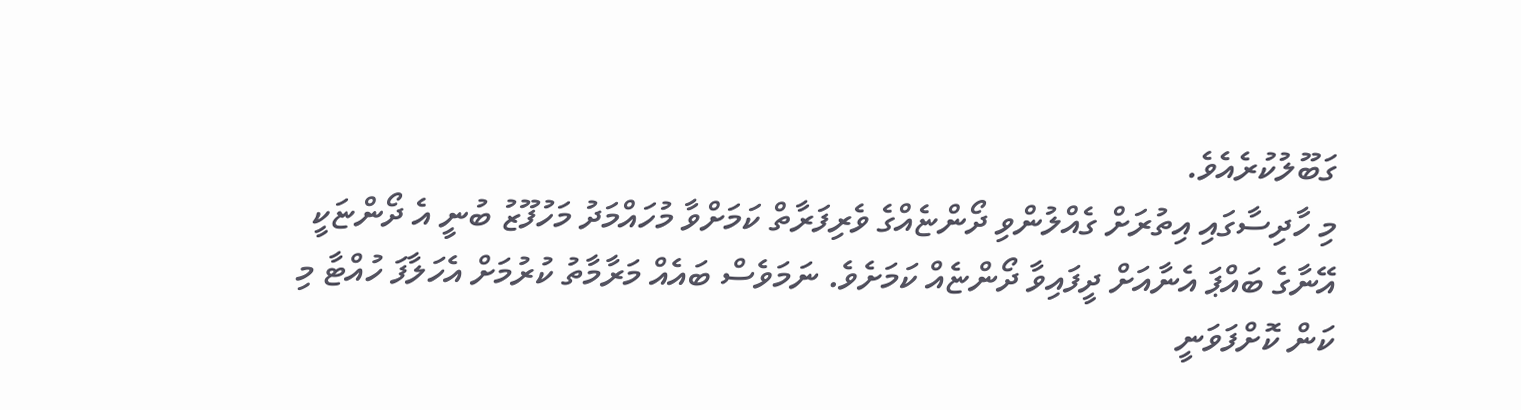ގަބޫލުކުރެއެވެ.
މި ހާދިސާގައި އިތުރަށް ގެއްލުންވި ދޯންޏެއްގެ ވެރިފަރާތް ކަމަށްވާ މުހައްމަދު މަހުފޫޒު ބުނީ އެ ދޯންޏަކީ އޭނާގެ ބައްޕަ އެނާއަށް ދީފައިވާ ދޯންޏެއް ކަމަށެވެ. ނަމަވެސް ބައެއް މަރާމާތު ކުރުމަށް އެހަލާފަ ހުއްޓާ މި ކަން ކޮށްފަވަނީ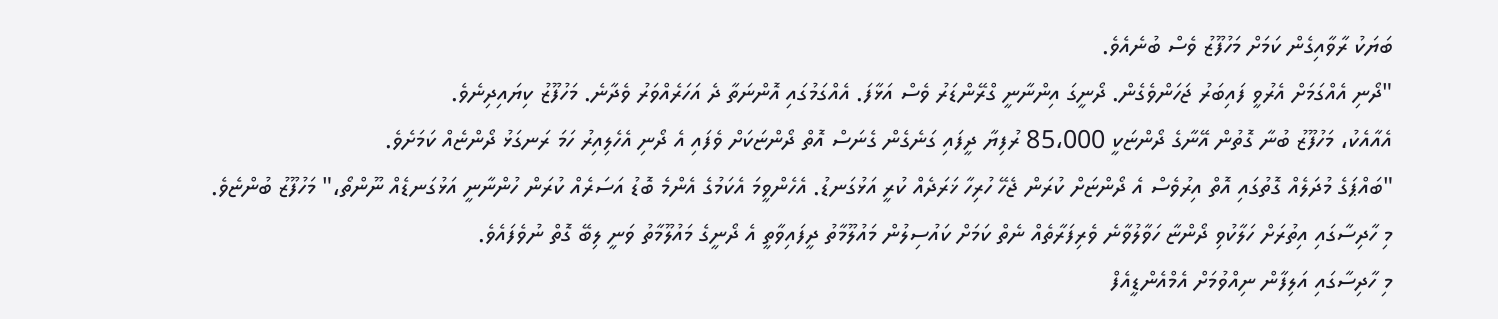ބަޔަކު ރާވާއިގެން ކަމަށް މަހުފޫޒު ވެސް ބުނެއެވެ.
"ދޯނި އެއްގަމަށް އެރުވީ ފައިބަރު ޖަހަންވެގެން. ދޯނީގަ އިންނާނީ ގްރޭންޑަރު ވެސް އަޅާފަ. އެއްގަމުގައި އޮންނަތާ ދެ އަހަރެއްވަރު ވެދާނެ. މަހުފޫޒު ކިޔައިދިނެވެ.
އެއާއެކު، މަހުފޫޒު ބުނާ ގޮތުން އޭނާގެ ދޯންޏަކީ 85،000 ރުފިޔާ ދީފައި ގަނެގެން ގެނަސް އޮތް ދޯންޏަކަށް ވެފައި އެ ދޯނި އެހެލިއިރު ހަމަ ރަނގަޅު ދޯންޏެއް ކަމަށެވެ.
"ބައްޕަގެ މުދަލެއް ގޮތުގައި އޮތް އިރުވެސް އެ ދޯންޏަށް ކުރަން ޖެހޭ ހުރިހާ ޚަރަދެއް ކުރީ އަޅުގަނޑު. އެހެންވީމަ އެކަމުގެ އެންމެ ބޮޑު އަސަރެއް ކުރަން ހުންނާނީ އަޅުގަނޑެއް ނޫންތޯ،" މަހުފޫޒު ބުންޏެވެ.
މި ހާދިސާގައި އިތުރަށް ހަލާކުވި ދޯންޏާ ހަވާލުވާނެ ވެރިފަރާތެއް ނެތް ކަމަށް ކައުސިލުން މައުލޫމާތު ދީފައިވާތީ އެ ދޯނީގެ މައުލޫމާތު ވަނީ ލިބޭ ގޮތް ނުވެފައެވެ.
މި ހާދިސާގައި އަލިފާން ނިއްވުމަށް އެމްއެންޑީއެފް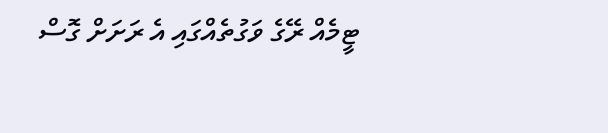ޓީމެއް ރޭގެ ވަގުތެއްގައި އެ ރަށަށް ގޮސް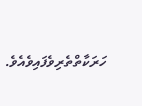ހަރަކާތްތެރިވެފައިވެއެވެ.